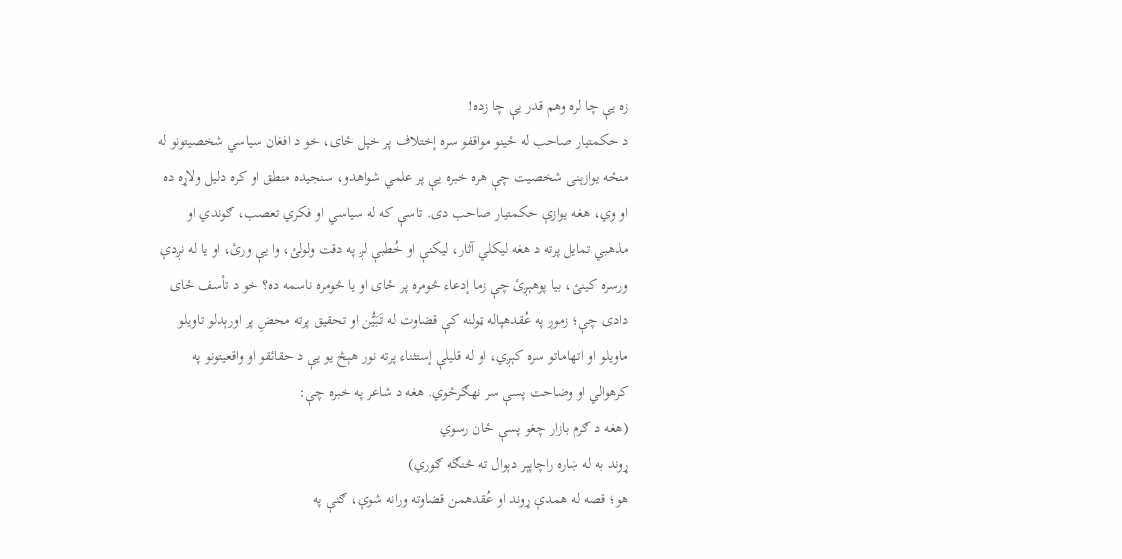زه يې چا لره وهم قدر يې چا زده!
د حکمتيار صاحب له ځينو مواقفو سره إختلاف پر خپل ځای، خو د افغان سياسي شخصيتونو له منځه يوازېنی شخصيت چې هره خبره يې پر علمي شواهدو، سنجيده منطق او کره دليل ولاړه ده او وي، هغه يوازې حکمتيار صاحب دی. تاسې که له سياسي او فکري تعصب، ګوندي او مذهبي تمايل پرته د هغه ليکلي آثار، ليکنې او خُطبې لږ په دقت ولولئ، وا يې ورئ، او يا له نږدې ورسره کينئ، بيا پوهېږئ چې زما إدعاء څومره پر ځای او يا څومره ناسمه ده؟ خو د تأسف ځای دادی چې؛ زموږ په عُقدهپاله ټولنه کې قضاوت له تَبَيُّن او تحقیق پرته محضِ پر اورېدلو تاويلو ماويلو او اتهاماتو سره کېږي، او له قلیلې إستثناء پرته نور هېڅ يو يې د حقائقو او واقعیتونو په کرهوالي او وضاحت پسې سر نهګرځوي. هغه د شاعر په خبره چې:
(هغه د ګرم بازار چغو پسې ځان رسوي
ړوند به له ښاره راچاپېر دېوال ته څنګه ګوري)
هو؛ قصه له همدې ړوند او عُقدهمن قضاوته ورانه شوې، ګنې په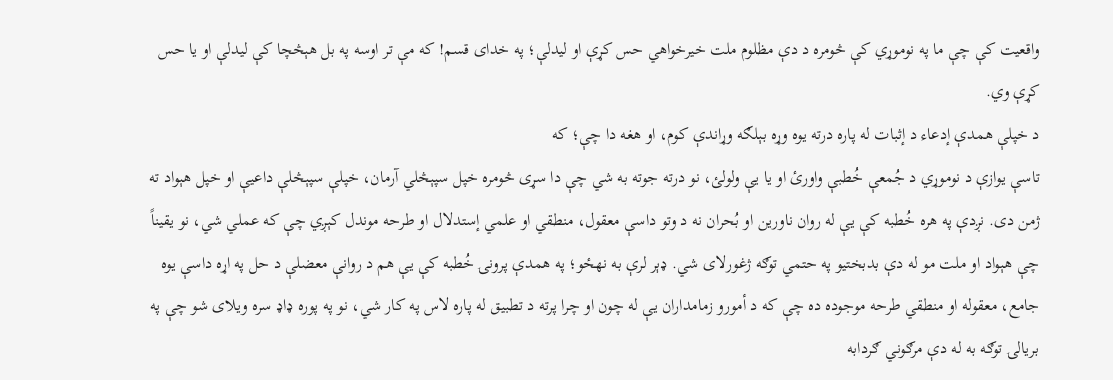واقعيت کې چې ما په نوموړي کې څومره د دې مظلوم ملت خيرخواهي حس کړې او ليدلې؛ په خدای قسم! که مې تر اوسه په بل هېڅچا کې ليدلې او يا حس کړې وي.
د خپلې همدې إدعاء د إثبات له پاره درته يوه وړه بېلګه وړاندې کوم، او هغه دا چې؛ که
تاسې يوازې د نوموړي د جُمعې خُطبې واورئ او يا يې ولولئ، نو درته جوته به شي چې دا سړی څومره خپل سپېڅلي آرمان، خپلې سپېڅلې داعيې او خپل هېواد ته ژمن دی. نږدې په هره خُطبه کې يې له روان ناورين او بُحران نه د وتو داسې معقول، منطقي او علمي إستدلال او طرحه موندل کېږي چې که عملي شي، نو يقيناً چې هېواد او ملت مو له دې بدبختيو په حتمي توګه ژغورلای شي. ډېر لرې به نهځو؛ په همدې پرونۍ خُطبه کې يې هم د روانې معضلې د حل په اړه داسې يوه جامع، معقوله او منطقي طرحه موجوده ده چې که د أمورو زمامداران يې له چون او چرا پرته د تطبيق له پاره لاس په کار شي، نو په پوره ډاډ سره ويلای شو چې په بریالۍ توګه به له دې مرګوني ګردابه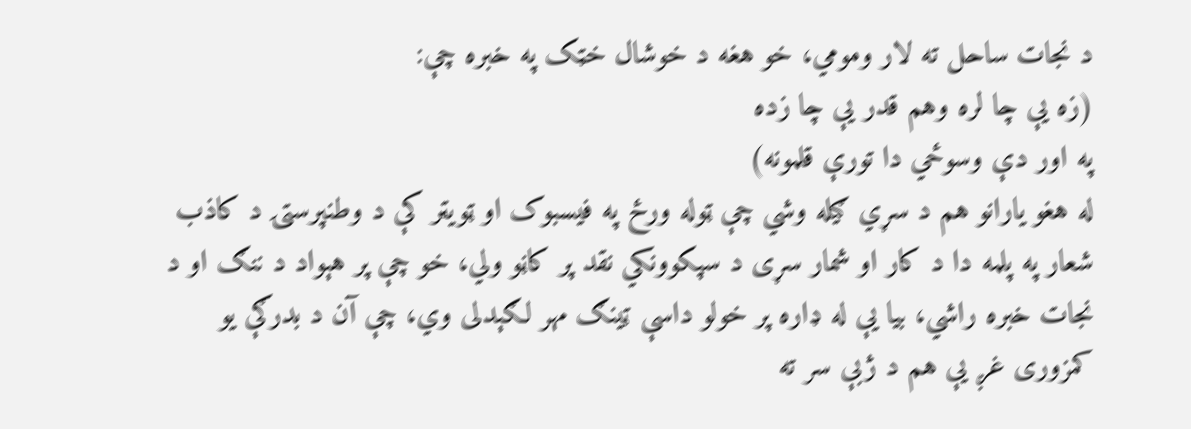د نجات ساحل ته لار ومومي، خو هغه د خوشال خټک په خبره چې:
(زه يې چا لره وهم قدر يې چا زده
په اور دې وسوځي دا تورې قلمونه)
له هغو يارانو هم د سړي ګيله وشي چې ټوله ورځ په فيسبوک او ټويټر کې د وطنپرستۍ د کاذب شعار په پلمه دا د کار او شمار سړی د سپکوونکي نقد پر کاڼو ولي، خو چې پر هېواد د ننګ او د نجات خبره راشي، بيا يې له ډاره پر خولو داسې ټينګ مهر لګېدلی وي، چې آن د بدرګې يو کمزوری غږ يې هم د ژبې سر ته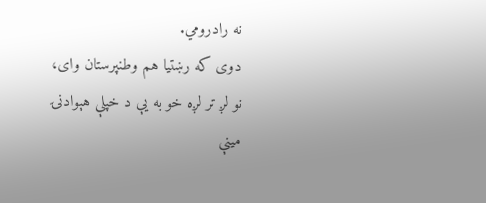نه رادرومي.
دوی که رښتيا هم وطنپرستان وای، نو لږ تر لږه خو به يې د خپلې هېوادنۍ مينې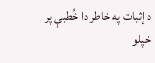د إثبات په خاطر دا خُطبې پر خپلو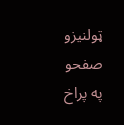ټولنيزو صفحو په پراخ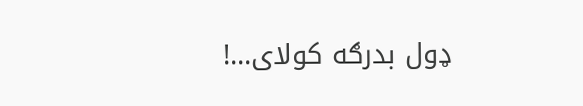ډول بدرګه کولای...!